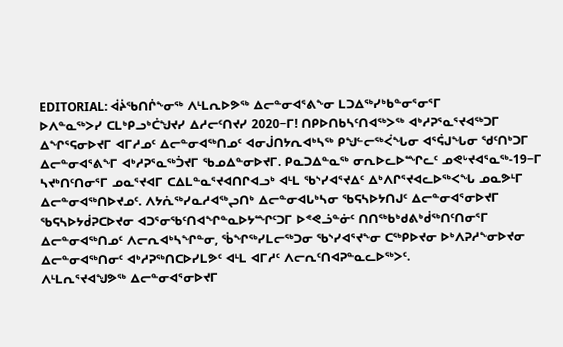EDITORIAL: ᐋᔩᖃᑎᒌᖕᓂᖅ ᐱᒻᒪᕆᐅᕗᖅ ᐃᓕᓐᓂᐊᕐᕕᖕᓂ ᒪᑐᐃᖅᓯᒃᑲᓐᓂᕐᓂᕐᒥ
ᐅᐱᓐᓇᖅᐳᓯ ᑕᒪᒃᑭᓗᒃᑖᖑᔪᓯ ᐃᓱᓕᑦᑎᔪᓯ 2020−ᒥ! ᑎᑭᐅᑎᑲᓴᑦᑎᐊᖅᐳᖅ ᐊᒃᓱᕈᕐᓇᕐᔪᐊᖅᑐᒥ ᐃᖏᕐᕋᓂᐅᔪᒥ ᐊᒥᓱᓄᑦ ᐃᓕᓐᓂᐊᖅᑎᓄᑦ ᐊᓂᒎᑎᔭᕆᐊᒃᓴᖅ ᑭᖑᓪᓕᖅᐹᖓᓂ ᐊᕐᕌᒍᖓᓂ ᖁᑦᑎᒃᑐᒥ ᐃᓕᓐᓂᐊᕐᕕᖕᒥ ᐊᒃᓱᕈᕐᓇᖅᑑᔪᒥ ᖃᓄᐃᓐᓂᐅᔪᒥ. ᑭᓇᑐᐃᓐᓇᖅ ᓂᕆᐅᓚᐅᙱᓚᑦ ᓄᕙᒡᔪᐊᕐᓇᖅ-19−ᒥ ᓴᔪᒃᑎᑦᑎᓂᕐᒥ ᓄᓇᕐᔪᐊᒥ ᑕᐃᒪᓐᓇᕐᔪᐊᑎᒋᐊᓗᒃ ᐊᒻᒪ ᖃᔅᓯᐊᕐᔪᐃᑦ ᐃᒃᐱᒋᕐᔪᐊᓚᐅᖅᐸᖓ ᓄᓇᕗᒻᒥ ᐃᓕᓐᓂᐊᖅᑎᐅᔪᓄᑦ. ᐱᔭᕇᖅᓯᓇᓱᐊᖅᖢᑎᒃ ᐃᓕᓐᓂᐊᒐᒃᓴᓂ ᖃᕋᓴᐅᔭᑎᒍᑦ ᐃᓕᓐᓂᐊᕐᓂᐅᔪᒥ ᖃᕋᓴᐅᔭᑰᕈᑕᐅᔪᓂ ᐊᑐᕐᓂᖃᑦᑎᐊᖏᓐᓇᐅᔭᙱᑦᑐᒥ ᐅᕝᕙᓘᓐᓃᑦ ᑎᑎᖅᑲᒃᑯᕕᒃᑰᖅᑎᑦᑎᓂᕐᒥ ᐃᓕᓐᓂᐊᖅᑎᓄᑦ ᐱᓕᕆᐊᒃᓴᖏᓐᓂ, ᖄᖏᖅᓯᒪᓕᖅᑐᓂ ᖃᔅᓯᐊᕐᔪᖕᓂ ᑕᖅᑭᐅᔪᓂ ᐅᒃᐱᕈᓱᖕᓂᐅᔪᓂ ᐃᓕᓐᓂᐊᖅᑎᓂᑦ ᐊᒃᓱᕈᖅᑎᑕᐅᓯᒪᕗᑦ ᐊᒻᒪ ᐊᒥᓱᑦ ᐱᓕᕆᑦᑎᐊᕈᓐᓇᓚᐅᖅᐳᑦ.
ᐱᒻᒪᕆᕐᔪᐊᖑᕗᖅ ᐃᓕᓐᓂᐊᕐᓂᐅᔪᒥ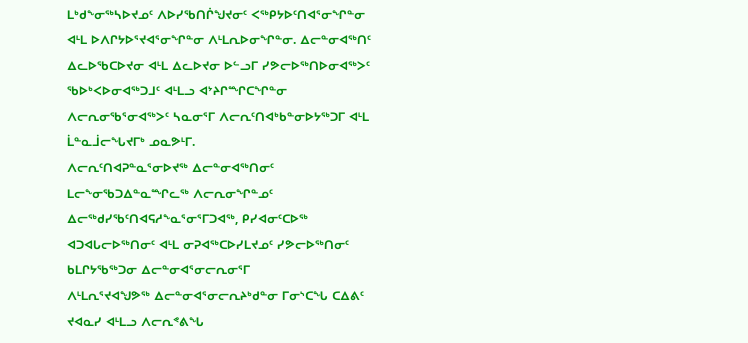ᒪᒃᑯᖕᓂᖅᓴᐅᔪᓄᑦ ᐱᐅᓯᖃᑎᒌᖑᔪᓂᑦ ᐸᖅᑭᔭᐅᑦᑎᐊᕐᓂᖏᓐᓂ ᐊᒻᒪ ᐅᐱᒋᔭᐅᕐᔪᐊᕐᓂᖏᓐᓂ ᐱᒻᒪᕆᐅᓂᖏᓐᓂ. ᐃᓕᓐᓂᐊᖅᑎᑦ ᐃᓚᐅᖃᑕᐅᔪᓂ ᐊᒻᒪ ᐃᓚᐅᔪᓂ ᐅᓪᓗᒥ ᓯᕗᓕᐅᖅᑎᐅᓂᐊᖅᐳᑦ ᖃᐅᒃᐸᐅᓂᐊᖅᑐᒧᑦ ᐊᒻᒪᓗ ᐊᔾᔨᒋᙱᑕᖏᓐᓂ ᐱᓕᕆᓂᖃᕐᓂᐊᖅᐳᑦ ᓴᓇᓂᕐᒥ ᐱᓕᕆᑦᑎᐊᒃᑲᓐᓂᐅᔭᖅᑐᒥ ᐊᒻᒪ ᒫᓐᓇᒨᓕᖓᔪᒥᒃ ᓄᓇᕗᒻᒥ.
ᐱᓕᕆᑦᑎᐊᕈᓐᓇᕐᓂᐅᔪᖅ ᐃᓕᓐᓂᐊᖅᑎᓂᑦ ᒪᓕᖕᓂᖃᑐᐃᓐᓇᙱᓚᖅ ᐱᓕᕆᓂᖏᓐᓄᑦ ᐃᓕᖅᑯᓯᖃᑦᑎᐊᕋᓱᖕᓇᕐᓂᕐᒥᑐᐊᖅ, ᑭᓯᐊᓂᑦᑕᐅᖅ ᐊᑐᐊᒐᓕᐅᖅᑎᓂᑦ ᐊᒻᒪ ᓂᕈᐊᖅᑕᐅᓯᒪᔪᓄᑦ ᓯᕗᓕᐅᖅᑎᓂᑦ ᑲᒪᒋᔭᖃᖅᑐᓂ ᐃᓕᓐᓂᐊᕐᓂᓕᕆᓂᕐᒥ
ᐱᒻᒪᕆᕐᔪᐊᖑᕗᖅ ᐃᓕᓐᓂᐊᕐᓂᓕᕆᔨᒃᑯᓐᓂ ᒥᓂᔅᑕᖓ ᑕᐃᕕᑦ ᔪᐊᓇᓯ ᐊᒻᒪᓗ ᐱᓕᕆᕝᕕᖓ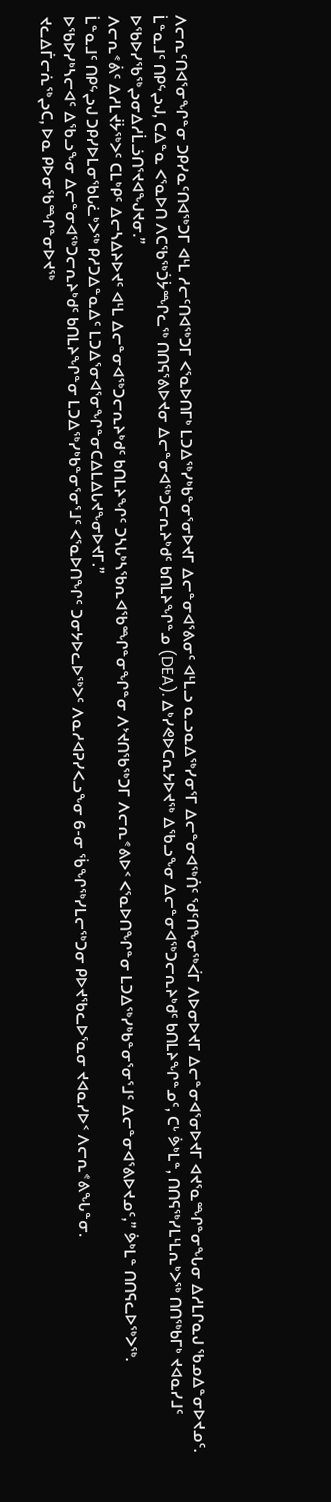ᐱᓕᕆᑦᑎᐊᕐᓂᖏᓐᓂ ᑐᑭᓯᓇᑦᑎᐊᖅᑐᒥ ᐊᒻᒪ ᓱᓕᑦᑎᐊᖅᑐᒥ ᐸᕐᓇᐅᑎᒥᒃ ᒪᑐᐃᖅᓯᒃᑲᓐᓂᕐᓂᐅᔪᒥ ᐃᓕᓐᓂᐊᕐᕕᓂᑦ ᐊᒻᒪᓗ ᓇᓗᓇᐃᖅᓯᓂᕐᒥ ᐃᓕᓐᓂᐊᖅᑏᑦ ᖁᑦᑎᖕᓂᖅᐹᒥ ᐱᐅᓂᐅᔪᒥ ᐃᓕᓐᓂᐊᕐᓂᐅᔪᒥ ᐊᔪᕐᓇᙱᓐᓂᖓᓂ ᐃᓱᒪᒋᓇᒍ ᖃᓄᐃᓐᓂᐅᔪᓄᑦ.
ᒫᓐᓇᒧᑦ ᑎᑭᖦᖢᒍ, ᑕᐃᓐᓇ ᐸᕐᓇᐅᑎ ᐱᑕᖃᖅᑑᔮᙱᓚᖅ ᑎᑎᕋᕐᕕᐅᔪᓂ ᐃᓕᓐᓂᐊᖅᑐᓕᕆᔨᒃᑯᑦ ᑲᑎᒪᔨᖏᓐᓄ (DEA). ᐃᒃᓯᕙᐅᑕᕆᔭᐅᔪᖅ ᐃᖃᓗᖕᓂ ᐃᓕᓐᓂᐊᖅᑐᓕᕆᔨᒃᑯᑦ ᑲᑎᒪᔨᖏᓐᓄᑦ, ᑕᒡ ᕘᒃᒪᓐ, ᑎᑎᕋᖅᓯᒪᒻᒪᕆᒃᐳᖅ ᑎᑎᖅᑲᒥᒃ ᔪᐊᓇᓯᒧᑦ ᐅᖃᐅᓯᖃᖅᖢᓂᐃᓱᒫᓘᑎᕐᔪᐊᖑᔪᓂ.”
ᐱᓕᕆᕝᕖᑦ ᐃᓱᒪᔫᔮᖅᐳᑦ ᑕᒪᒃᑭᑦ ᐃᓕᓴᐃᔨᐅᔪᑦ ᐊᒻᒪ ᐃᓕᓐᓂᐊᖅᑐᓕᕆᔨᒃᑯᑦ ᑲᑎᒪᔨᖏᑦ ᑐᓴᒐᒃᓴᖃᕆᐊᖃᙱᓐᓂᖏᓐᓂ ᐱᔾᔪᑎᖃᖅᑐᒥ ᐱᓕᕆᕝᕕᐅᑉ ᐸᕐᓇᐅᑎᖏᓐᓂ ᒪᑐᐃᖅᓯᒃᑲᓐᓂᕐᓂᕐᒧᑦ ᐃᓕᓐᓂᐊᕐᕕᐅᔪᓄᑦ,” ᕘᒃᒪᓐ ᑎᑎᕋᓚᐅᖅᐳᖅ.
ᒫᓐᓇᒧᑦ ᑎᑭᖦᖢᒍ ᑐᑭᓯᐅᒪᓂᖃᒐᓛᒃᐳᖅ ᑭᓱᑐᐃᓐᓇᐃᑦ ᒪᑐᐃᕐᓂᐊᕐᓂᖏᓐᓂᑕᐃᒪᐃᒐᔪᖕᓂᐅᔪᒥ.”
ᐅᖃᐅᓯᒃᓴᓕᐊᑦ ᐃᖃᓗᖕᓂ ᐃᓕᓐᓂᐊᖅᑐᓕᕆᔨᒃᑯᑦ ᑲᑎᒪᔨᖏᓐᓂ ᒪᑐᐃᖅᓯᒃᑲᓐᓂᕐᓂᕐᒧᑦ ᐸᕐᓇᐅᑎᖏᑦ ᑐᓂᔭᐅᓚᐅᖅᐳᑦ ᐱᓇᓱᐊᕈᓯᐸᓗᖕᓂ 6-ᓂ ᖄᖏᖅᓯᒪᓕᖅᑐᓂ ᑭᐅᔪᖃᓚᐅᕐᓇᓂ ᔪᐊᓇᓯᐅᑉ ᐱᓕᕆᕝᕕᖓᓐᓂ.
ᔪᓚᐃᒦᓕᕇᖅᖢᑕ, ᐅᓇ ᑭᐅᓂᖃᙱᓐᓂᐅᔪᖅ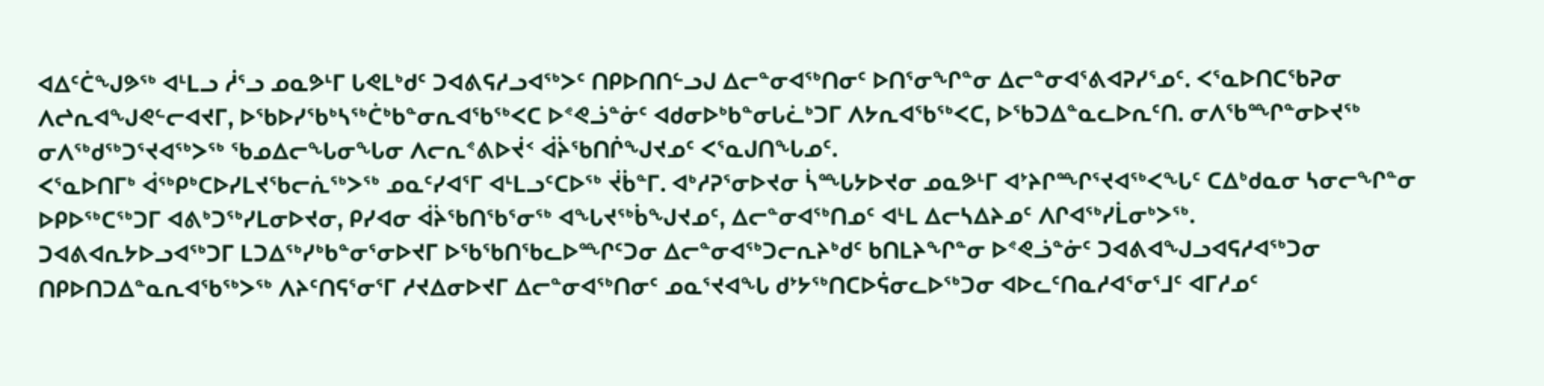ᐊᐃᑦᑖᖑᕗᖅ ᐊᒻᒪᓗ ᓲᕐᓗ ᓄᓇᕗᒻᒥ ᒐᕙᒪᒃᑯᑦ ᑐᐊᕕᕋᓱᓗᐊᖅᐳᑦ ᑎᑭᐅᑎᑎᓪᓗᒍ ᐃᓕᓐᓂᐊᖅᑎᓂᑦ ᐅᑎᕐᓂᖏᓐᓂ ᐃᓕᓐᓂᐊᕐᕕᐊᕈᓯᕐᓄᑦ. ᐸᕐᓇᐅᑎᑕᖃᕈᓂ ᐱᖠᕆᐊᖑᕙᓪᓕᐊᔪᒥ, ᐅᖃᐅᓯᖃᒃᓴᖅᑖᒃᑲᓐᓂᕆᐊᖃᖅᐸᑕ ᐅᕝᕙᓘᓐᓃᑦ ᐊᑯᓂᐅᒃᑲᓐᓂᒐᓛᒃᑐᒥ ᐱᔭᕆᐊᖃᖅᐸᑕ, ᐅᖃᑐᐃᓐᓇᓚᐅᕆᑦᑎ. ᓂᐱᖃᙱᓐᓂᐅᔪᖅ ᓂᐱᖅᑯᖅᑐᕐᔪᐊᖅᐳᖅ ᖃᓄᐃᓕᖓᓂᖓᓂ ᐱᓕᕆᕝᕕᐅᔫᑉ ᐋᔩᖃᑎᒌᖑᔪᓄᑦ ᐸᕐᓇᒍᑎᖓᓄᑦ.
ᐸᕐᓇᐅᑎᒥᒃ ᐋᖅᑭᒃᑕᐅᓯᒪᔪᖃᓕᕇᖅᐳᖅ ᓄᓇᑦᓯᐊᕐᒥ ᐊᒻᒪᓗᑦᑕᐅᖅ ᔫᑳᓐᒥ. ᐊᒃᓱᕈᕐᓂᐅᔪᓂ ᓵᙵᔭᐅᔪᓂ ᓄᓇᕗᒻᒥ ᐊᔾᔨᒋᙱᕐᔪᐊᖅᐸᖓᑦ ᑕᐃᒃᑯᓇᓂ ᓴᓂᓕᖏᓐᓂ ᐅᑭᐅᖅᑕᖅᑐᒥ ᐊᕕᒃᑐᖅᓯᒪᓂᐅᔪᓂ, ᑭᓯᐊᓂ ᐋᔩᖃᑎᖃᕐᓂᖅ ᐊᖓᔪᖅᑳᖑᔪᓄᑦ, ᐃᓕᓐᓂᐊᖅᑎᓄᑦ ᐊᒻᒪ ᐃᓕᓴᐃᔨᓄᑦ ᐱᒋᐊᖅᓯᒫᓂᒃᐳᖅ.
ᑐᐊᕕᐊᕆᔭᐅᓗᐊᖅᑐᒥ ᒪᑐᐃᖅᓯᒃᑲᓐᓂᕐᓂᐅᔪᒥ ᐅᖃᖃᑎᖃᓚᐅᙱᑦᑐᓂ ᐃᓕᓐᓂᐊᖅᑐᓕᕆᔨᒃᑯᑦ ᑲᑎᒪᔨᖏᓐᓂ ᐅᕝᕙᓘᓐᓃᑦ ᑐᐊᕕᐊᖑᓗᐊᕋᓱᐊᖅᑐᓂ ᑎᑭᐅᑎᑐᐃᓐᓇᕆᐊᖃᖅᐳᖅ ᐱᔨᑦᑎᕋᕐᓂᕐᒥ ᓱᔪᐃᓂᐅᔪᒥ ᐃᓕᓐᓂᐊᖅᑎᓂᑦ ᓄᓇᕐᔪᐊᖓ ᑯᔾᔭᖅᑎᑕᐅᕌᓂᓚᐅᖅᑐᓂ ᐊᐅᓚᑦᑎᓇᓱᐊᕐᓂᕐᒧᑦ ᐊᒥᓱᓄᑦ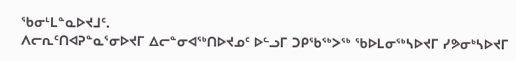ᖃᓂᒻᒪᓐᓇᐅᔪᒧᑦ.
ᐱᓕᕆᑦᑎᐊᕈᓐᓇᕐᓂᐅᔪᒥ ᐃᓕᓐᓂᐊᖅᑎᐅᔪᓄᑦ ᐅᓪᓗᒥ ᑐᑭᖃᖅᐳᖅ ᖃᐅᒪᓂᖅᓴᐅᔪᒥ ᓯᕗᓂᒃᓴᐅᔪᒥ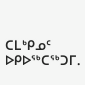ᑕᒪᒃᑭᓄᑦ ᐅᑭᐅᖅᑕᖅᑐᒥ.